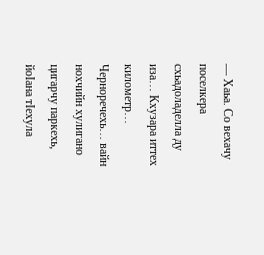— Хаьа. Со вехачу поселкера схьадоладелла ду иза… Кхузара иттех километр… Черноречехь… вайн нохчийн хулигано цигарчу паркехь, йоIана тIехула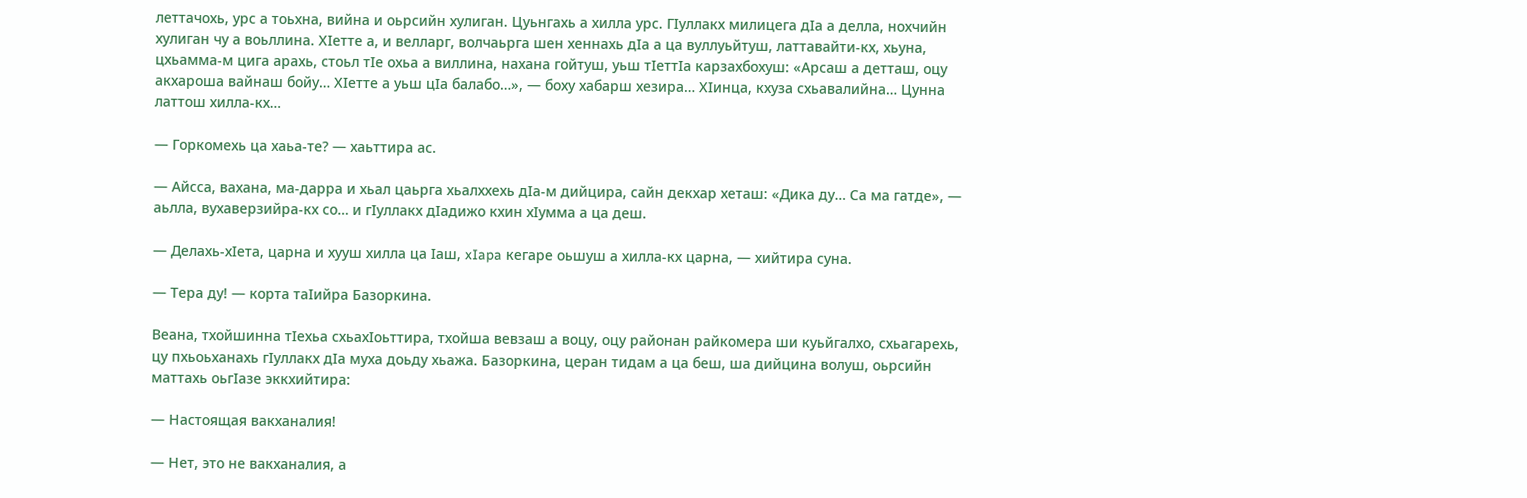леттачохь, урс а тоьхна, вийна и оьрсийн хулиган. Цуьнгахь а хилла урс. ГIуллакх милицега дIа а делла, нохчийн хулиган чу а воьллина. ХIетте а, и велларг, волчаьрга шен хеннахь дIа а ца вуллуьйтуш, латтавайти-кх, хьуна, цхьамма-м цига арахь, стоьл тIе охьа а виллина, нахана гойтуш, уьш тIеттIа карзахбохуш: «Арсаш а детташ, оцу акхароша вайнаш бойу… ХIетте а уьш цIа балабо…», — боху хабарш хезира… ХIинца, кхуза схьавалийна… Цунна латтош хилла-кх…

— Горкомехь ца хаьа-те? — хаьттира ас.

— Айсса, вахана, ма-дарра и хьал цаьрга хьалххехь дIа-м дийцира, сайн декхар хеташ: «Дика ду… Са ма гатде», — аьлла, вухаверзийра-кх со… и гIуллакх дIадижо кхин хIумма а ца деш.

— Делахь-хIета, царна и хууш хилла ца Iаш, xIapa кегаре оьшуш а хилла-кх царна, — хийтира суна.

— Тера ду! — корта таIийра Базоркина.

Веана, тхойшинна тIехьа схьахIоьттира, тхойша вевзаш а воцу, оцу районан райкомера ши куьйгалхо, схьагарехь, цу пхьоьханахь гIуллакх дIа муха доьду хьажа. Базоркина, церан тидам а ца беш, ша дийцина волуш, оьрсийн маттахь оьгIазе эккхийтира:

— Настоящая вакханалия!

— Нет, это не вакханалия, а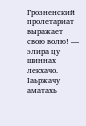Грозненский пролетариат выражает свою волю! — элира цу шиннах лекхачо. Iаьржачу аматахь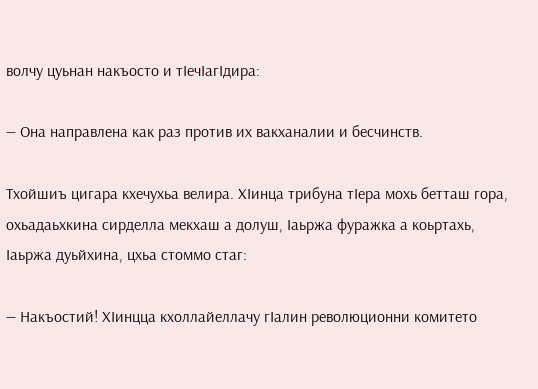волчу цуьнан накъосто и тIечIагIдира:

— Она направлена как раз против их вакханалии и бесчинств.

Тхойшиъ цигара кхечухьа велира. ХIинца трибуна тIера мохь бетташ гора, охьадаьхкина сирделла мекхаш а долуш, Iаьржа фуражка а коьртахь, Iаьржа дуьйхина, цхьа стоммо стаг:

— Накъостий! ХIинцца кхоллайеллачу гIалин революционни комитето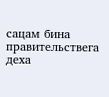сацам бина правительствега деха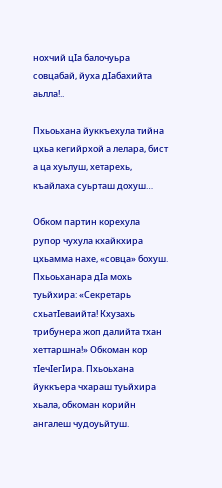нохчий цIа балочуьра совцабай, йуха дIабахийта аьлла!..

Пхьоьхана йуккъехула тийна цхьа кегийрхой а лелара, бист а ца хуьлуш, хетарехь, къайлаха суьрташ дохуш…

Обком партин корехула рупор чухула кхайкхира цхьамма нахе, «совца» бохуш. Пхьоьханара дIа мохь туьйхира: «Секретарь схьатIеваийта! Кхузахь трибунера жоп далийта тхан хеттаршна!» Обкоман кор тIечIегIира. Пхьоьхана йуккъера чхараш туьйхира хьала, обкоман корийн ангалеш чудоуьйтуш.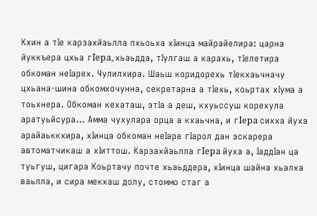Кхин а тIе карзахйаьлла пхьоьха хIинца майрайелира: царна йуккъера цхьа гIepa, хьаьдда, тIулгаш а карахь, тIелетира обкоман неIарех. Чулилхира. Шаьш коридорехь тIекхаьчначу цхьана-шина обкомхочунна, секретарна а тIехь, коьртах хIума а тоьхнера. Обкоман кехаташ, этIа а деш, кхуьссуш корехула аратуьйсура… Амма чухулара орца а кхаьчна, и гIepa сихха йуха арайаьккхира, хIинца обкоман неIаре гIарол дан эскарера автоматчикаш а хIиттош. Карзахйаьлла гIepa йуха а, IаддIан ца туьгуш, цигара Коьртачу почте хьаьддера, хIинца шайна хьалха ваьлла, и сира мекхаш долу, стоммо стаг а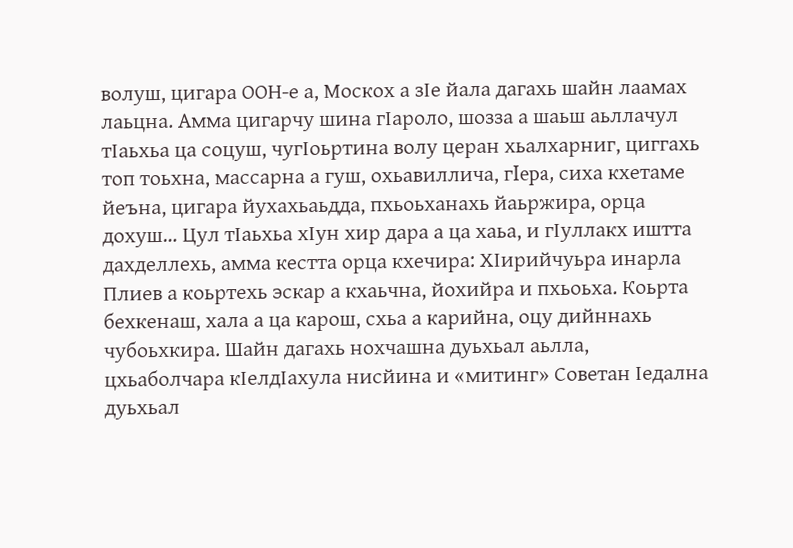волуш, цигара ООН-е а, Москох а зIе йала дагахь шайн лаамах лаьцна. Амма цигарчу шина гIароло, шозза а шаьш аьллачул тIаьхьа ца соцуш, чугIоьртина волу церан хьалхарниг, циггахь топ тоьхна, массарна а гуш, охьавиллича, гIepa, сиха кхетаме йеъна, цигара йухахьаьдда, пхьоьханахь йаьржира, орца дохуш… Цул тIаьхьа хIун хир дара а ца хаьа, и гIуллакх иштта дахделлехь, амма кестта орца кхечира: ХIирийчуьра инарла Плиев а коьртехь эскар а кхаьчна, йохийра и пхьоьха. Коьрта бехкенаш, хала а ца карош, схьа а карийна, оцу дийннахь чубоьхкира. Шайн дагахь нохчашна дуьхьал аьлла, цхьаболчара кIелдIахула нисйина и «митинг» Советан Iедална дуьхьал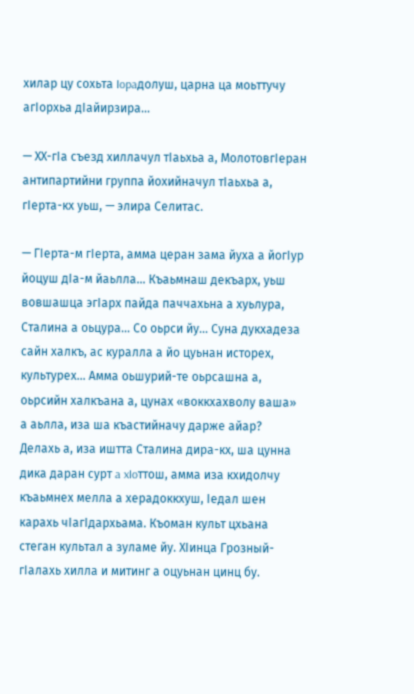хилар цу сохьта Iopaдолуш, царна ца моьттучу агIорхьа дIайирзира…

— ХХ-гIа съезд хиллачул тIаьхьа а, МолотовгIеран антипартийни группа йохийначул тIаьхьа а, гIерта-кх уьш, — элира Селитас.

— ГIерта-м гIерта, амма церан зама йуха а йогIур йоцуш дIа-м йаьлла… Къаьмнаш декъарх, уьш вовшашца эгIарх пайда паччахьна а хуьлура, Сталина а оьцура… Со оьрси йу… Суна дукхадеза сайн халкъ, ас куралла а йо цуьнан исторех, культурех… Амма оьшурий-те оьрсашна а, оьрсийн халкъана а, цунах «воккхахволу ваша» а аьлла, иза ша къастийначу дарже айар? Делахь а, иза иштта Сталина дира-кх, ша цунна дика даран сурт a xIoттош, амма иза кхидолчу къаьмнех мелла а херадоккхуш, Iедал шен карахь чIагIдархьама. Къоман культ цхьана стеган культал а зуламе йу. ХIинца Грозный-гIалахь хилла и митинг а оцуьнан цинц бу.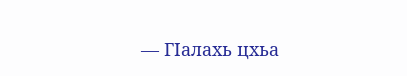— ГIалахь цхьа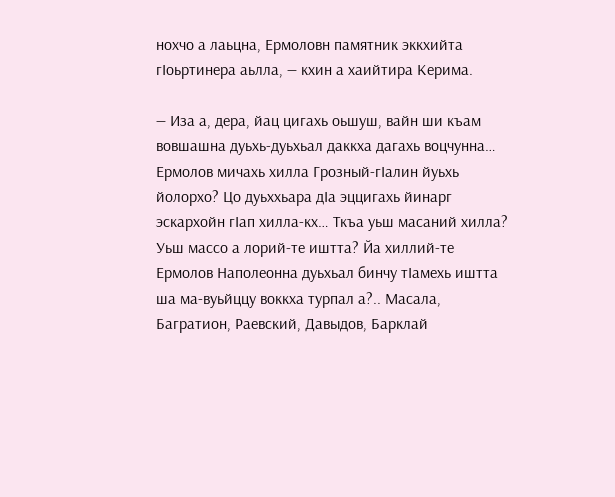нохчо а лаьцна, Ермоловн памятник эккхийта гIоьртинера аьлла, — кхин а хаийтира Керима.

— Иза а, дера, йац цигахь оьшуш, вайн ши къам вовшашна дуьхь-дуьхьал даккха дагахь воцчунна… Ермолов мичахь хилла Грозный-гIалин йуьхь йолорхо? Цо дуьххьара дIа эццигахь йинарг эскархойн гIaп хилла-кх… Ткъа уьш масаний хилла? Уьш массо а лорий-те иштта? Йа хиллий-те Ермолов Наполеонна дуьхьал бинчу тIамехь иштта ша ма-вуьйццу воккха турпал а?.. Масала, Багратион, Раевский, Давыдов, Барклай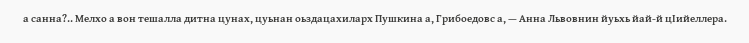а санна?.. Мелхо а вон тешалла дитна цунах, цуьнан оьздацахиларх Пушкина а, Грибоедовс а, — Анна Львовнин йуьхь йай-й цIийеллера.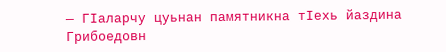— ГIаларчу цуьнан памятникна тIехь йаздина Грибоедовн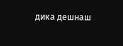дика дешнаш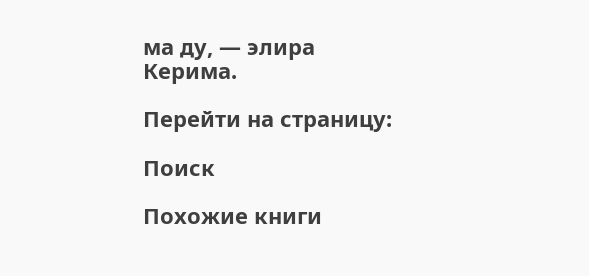ма ду, — элира Керима.

Перейти на страницу:

Поиск

Похожие книги